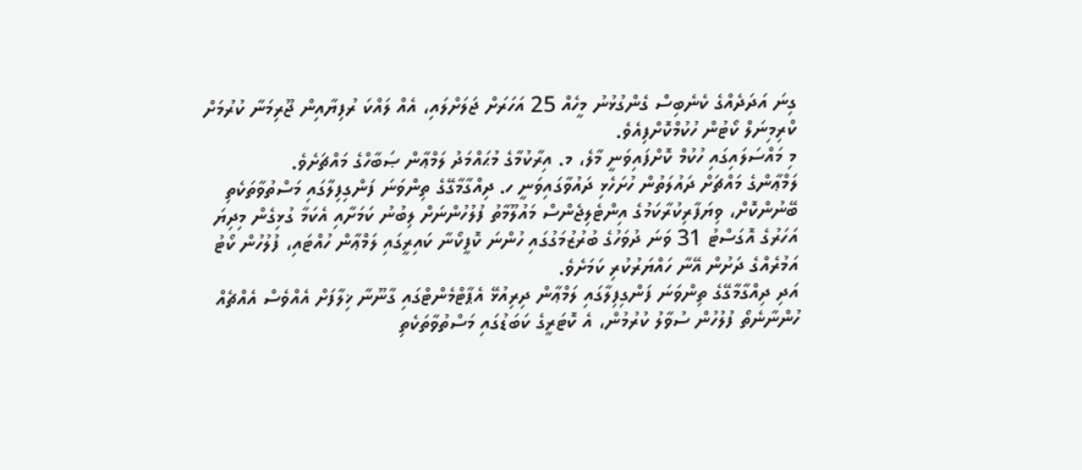ގިނަ އަދަދެއްގެ ކެނެބިސް ގެންގުޅުނު މީހެއް 25 އަހަރަށް ޖަލަށްލައި، އެއް ލައްކަ ރުފިޔާއިން ޖޫރިމަނާ ކުރުމަށް ކްރިމިނަލް ކޯޓުން ހުކުމްކޮށްފިއެވެ.
މި މައްސަލައިގައި ހުކުމް ކޮށްފައިވަނީ މާލެ، މ. އިރާކުމާގެ މުޙައްމަދު ލަމްޢާން ޞަބާހްގެ މައްޗަށެވެ.
ލަމްޢާންގެ މައްޗަށް ދައުލަތުން ހުށަހެޅި ދައުވާގައިވަނީ ހ. ދިއްގާމާގޭގެ ތިންވަނަ ފަންގިފިލާގައި މަސްތުވާތަކެތި ބޭނުންކޮށް، ވިޔަފާރިކުރާކަމުގެ އިންޓެލިޖެންސް މައުލޫމާތު ފުލުހުންނަށް ލިބުނު ކަމަށާއި އެކަމާ ގުޅިގެން މިދިޔަ އަހަރުގެ އޮގަސްޓު 31 ވަނަ ދުވަހުގެ ބުރުޒުމަގުގައި ހުންނަ ކޮފީކޯނާ ކައިރީގައި ލަމްޢާން ހުއްޓައި، ފުލުހުން ކޯޓު އަމުރެއްގެ ދަށުން އޭނާ ހައްޔަރުކުރި ކަމަށެވެ.
އަދި ދިއްގާމާގޭގެ ތިންވަނަ ފަންގިފިލާގައި ލަމްޢާން ދިރިއުޅޭ އެޕާޓްމެންޓްގައި ގާނޫނާ ޚިލާފަށް އެއްވެސް އެއްޗެއް ހުންނާނެތޯ ފުލުހުން ސުވާލު ކުރުމުން، އެ ކޮޓަރީގެ ކަބަޑުގައި މަސްތުވާތަކެތި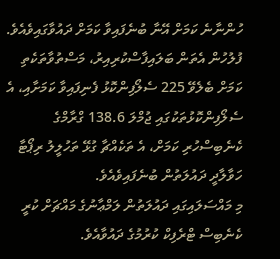ހުންނާނެ ކަމަށް އޭނާ ބުނެފައިވާ ކަމަށް ދައުވާގައިވެއެވެ.
ފުލުހުން އެތަން ބަލައިފާސްކުރިއިރު، މަސްތުވާތަކެތި ކަމަށް ބެލެވޭ 225 ސެލޯފިންކޮޅު ފެނިފައިވާ ކަމަށާއި، އެ ސެލޯފިންކޮޅުތަކުގައި ޖުމްލަ 138.6 ގްރާމްގެ ކެނެބިސްހުރި ކަމަށް، އެ ތަކެއްޗާ ގުޅޭ ތަހުލީލު ރިޕޯޓާ ހަވާލާދީ ދައުލަތުން ބުނެފައިވެއެވެ.
މި މައްސަލައިގައި ދައުލަތުން ލަމްޢާނުގެ މައްޗަށް ކުރީ ކެނެބިސް ޓްރެފިކް ކުރުމުގެ ދައުވާއެވެ.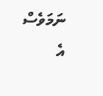ނަމަވެސް އެ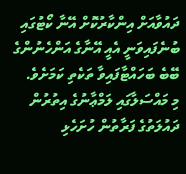ދައުވާއަށް އިންކާރުކޮށް އޭނާ ކޯޓުގައި ބުނެފައިވަނީ އެއީ އޭނާގެ އަންހެނުންގެ ބޭބެ ބަހައްޓާފައިވާ ތަކެތި ކަމަށެވެ.
މި މައްސަލާގައި ލަމްޢާނުގެ އިތުރުން ދައުލަތުގެ ފަރާތުން ހުށަހެޅި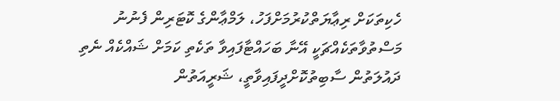ހެކިތަކަށް ރިޢާޔަތްކުރުމަށްފަހު، ލަމްޢާންގެ ކޮޓަރިން ފެނުނު މަސްތުވާތަކެއްޗަކީ އޭނާ ބަހައްޓާފައިވާ ތަކެތި ކަމަށް ޝައްކެއް ނެތި ދައުލަތުން ސާބިތުކޮށްދީފައިވާތީ، ޝަރީއަތުން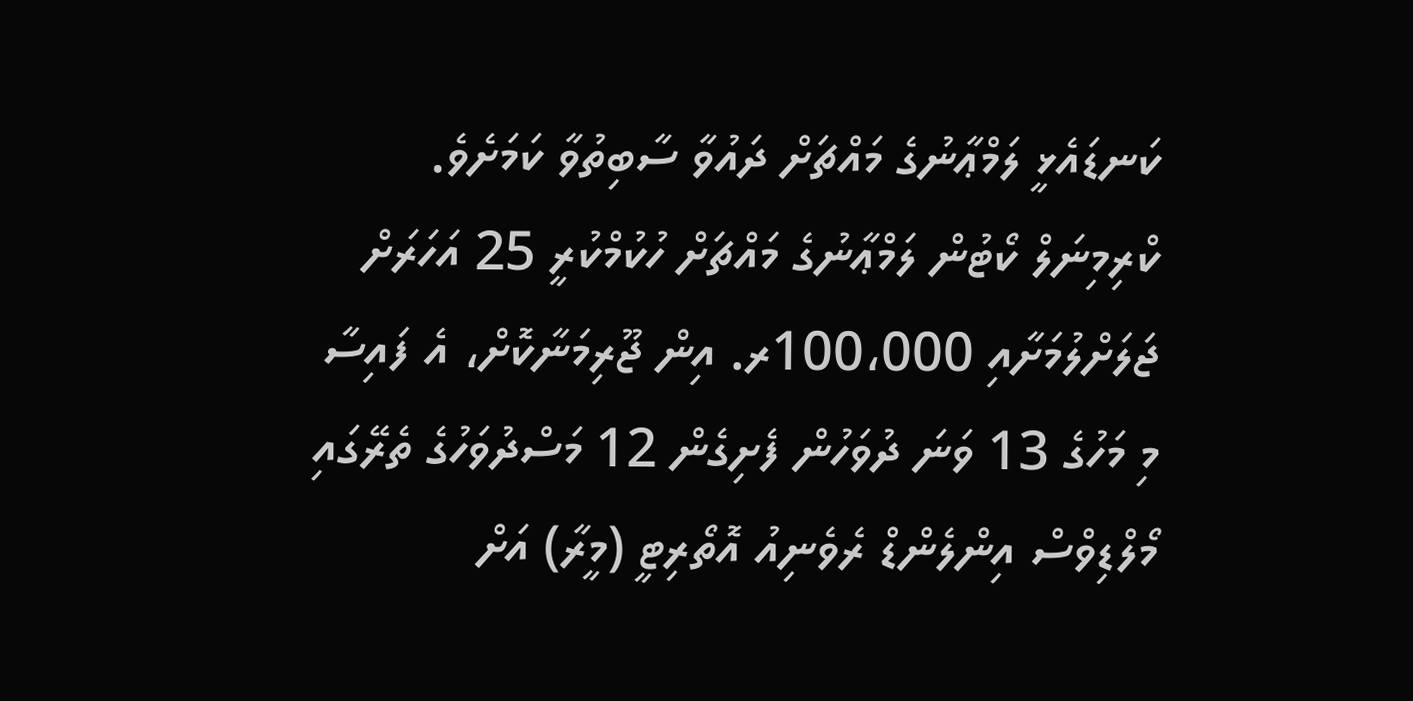ކަނޑައެޅީ ލަމްޢާނުގެ މައްޗަށް ދައުވާ ސާބިތުވާ ކަމަށެވެ.
ކްރިމިނަލް ކޯޓުން ލަމްޢާނުގެ މައްޗަށް ހުކުމްކުރީ 25 އަހަރަށް ޖަލަށްލުމަށާއި 100،000ރ. އިން ޖޫރިމަނާކޮށް، އެ ފައިސާ މި މަހުގެ 13 ވަނަ ދުވަހުން ފެށިގެން 12 މަސްދުވަހުގެ ތެރޭގައި މޯލްޑިވްސް އިންލެންޑް ރެވެނިއު އޮތޯރިޓީ (މީރާ) އަށް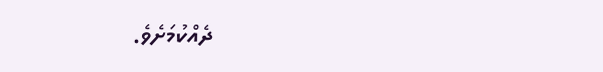ދެއްކުމަށެވެ.